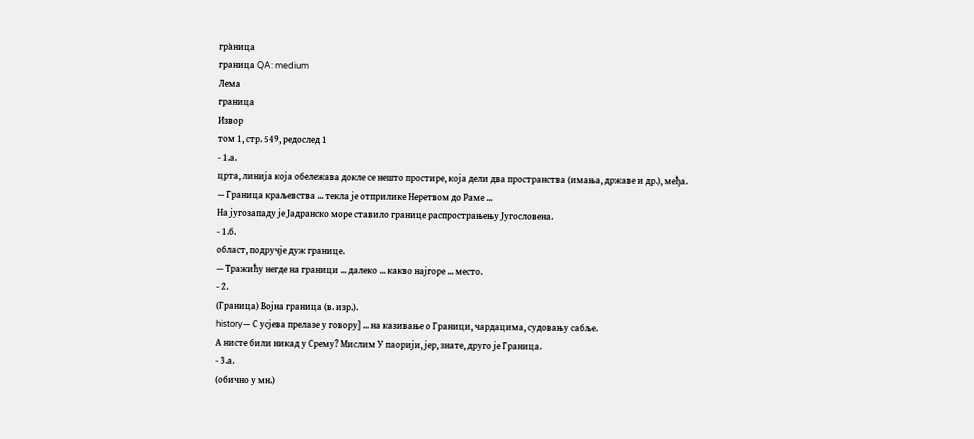гра̀ница
граница QA: medium
Лема
граница
Извор
том 1, стр. 549, редослед 1
- 1.а.
црта, линија која обележава докле се нешто простире, која дели два пространства (имања, државе и др.), међа.
— Граница краљевства ... текла је отприлике Неретвом до Раме ...
На југозападу је Јадранско море ставило границе распрострањењу Југословена.
- 1.б.
област, подручје дуж границе.
— Тражићу негде на граници ... далеко ... какво најгоре ... место.
- 2.
(Граница) Војна граница (в. изр.).
history— С усјева прелазе у говору] ... на казивање о Граници, чардацима, судовању сабље.
А нисте били никад у Срему? Мислим У паорији, јер, знате, друго је Граница.
- 3.а.
(обично у мн.)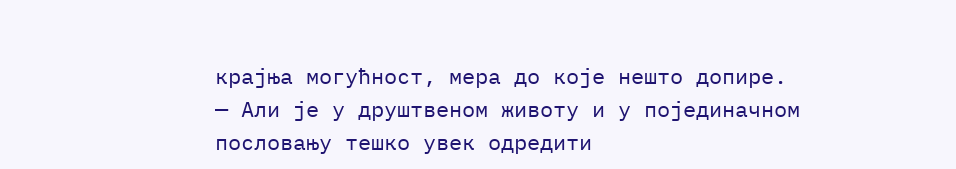крајња могућност, мера до које нешто допире.
— Али је у друштвеном животу и у појединачном пословању тешко увек одредити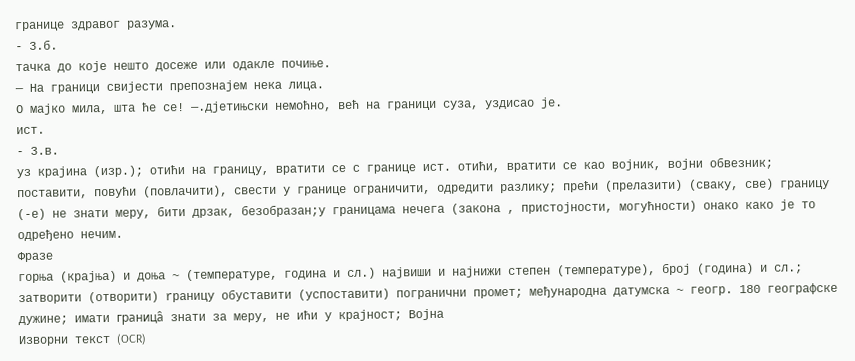границе здравог разума.
- 3.б.
тачка до које нешто досеже или одакле почиње.
— На граници свијести препознајем нека лица.
О мајко мила, шта ће се! —.дјетињски немоћно, већ на граници суза, уздисао је.
ист.
- 3.в.
уз крајина (изр.); отићи на границу, вратити се с границе ист. отићи, вратити се као војник, војни обвезник; поставити, повући (повлачити), свести у границе ограничити, одредити разлику; прећи (прелазити) (сваку, све) границу (-е) не знати меру, бити дрзак, безобразан;у границама нечега (закона , пристојности, могућности) онако како је то одређено нечим.
Фразе
горња (крајња) и доња ~ (температуре, година и сл.) највиши и најнижи степен (температуре), број (година) и сл.; затворити (отворити) rраницу обуставити (успоставити) погранични промет; међународна датумска ~ геогр. 180 географске дужине; имати граница̑ знати за меру, не ићи у крајност; Војна
Изворни текст (OCR)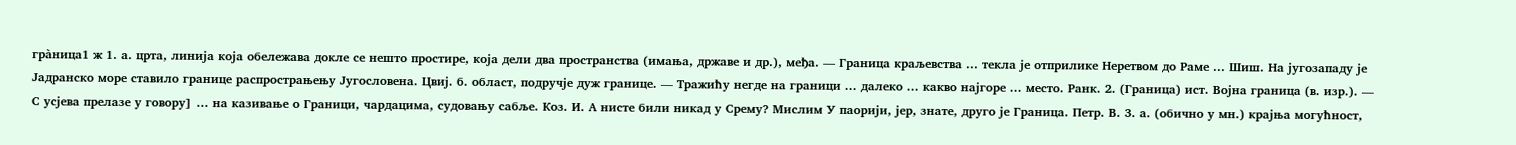гра̀ница1 ж 1. а. црта, линија која обележава докле се нешто простире, која дели два пространства (имања, државе и др.), међа. — Граница краљевства ... текла је отприлике Неретвом до Раме ... Шиш. На југозападу је Јадранско море ставило границе распрострањењу Југословена. Цвиј. б. област, подручје дуж границе. — Тражићу негде на граници ... далеко ... какво најгоре ... место. Ранк. 2. (Граница) ист. Војна граница (в. изр.). — С усјева прелазе у говору] ... на казивање о Граници, чардацима, судовању сабље. Коз. И. А нисте били никад у Срему? Мислим У паорији, јер, знате, друго је Граница. Петр. В. 3. а. (обично у мн.) крајња могућност,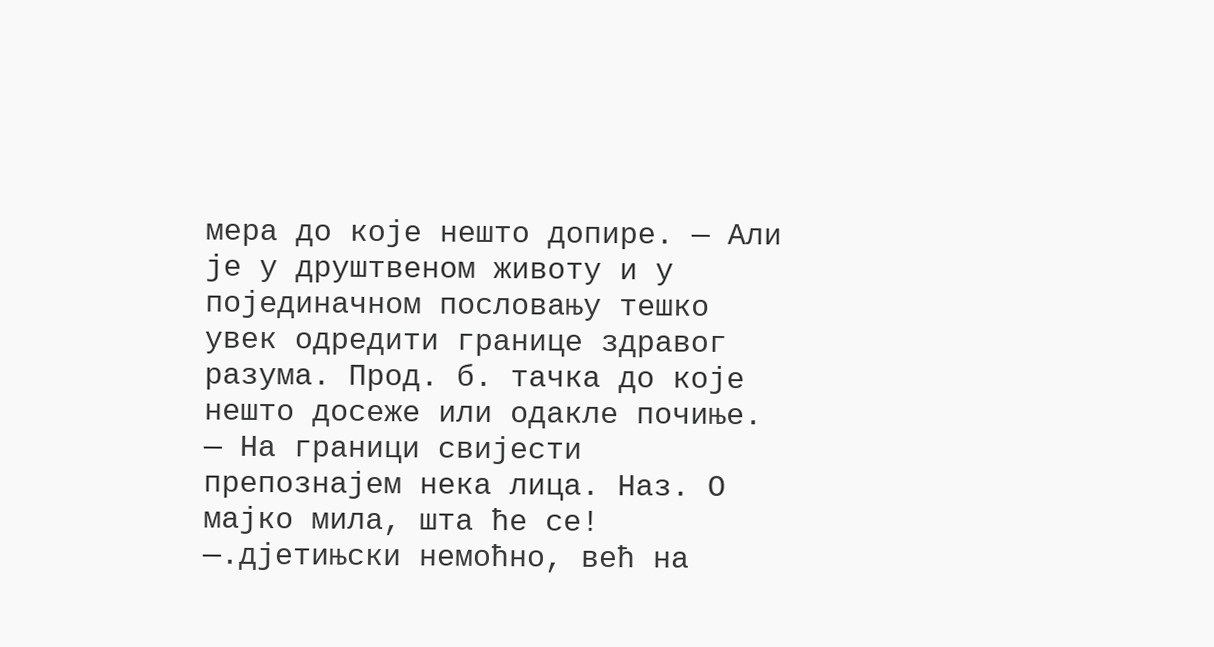мера до које нешто допире. — Али је у друштвеном животу и у појединачном пословању тешко увек одредити границе здравог разума. Прод. б. тачка до које нешто досеже или одакле почиње. — На граници свијести препознајем нека лица. Наз. О мајко мила, шта ће се! —.дјетињски немоћно, већ на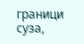граници суза,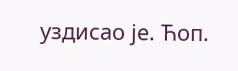уздисао је. Ћоп.